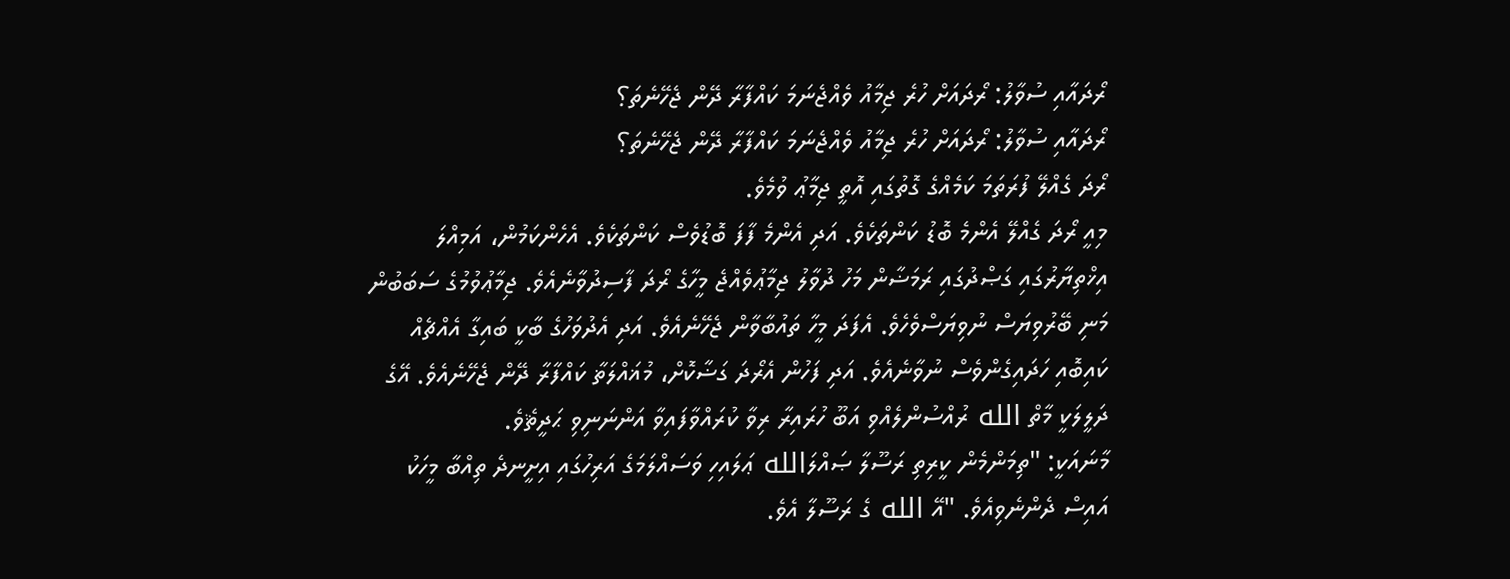ރޯދައާއި ސުވާލު: ރޯދައަށް ހުރެ ޖިމާއު ވެއްޖެނަމަ ކައްފާރާ ދޭން ޖެހޭނެތަ؟
ރޯދައާއި ސުވާލު: ރޯދައަށް ހުރެ ޖިމާއު ވެއްޖެނަމަ ކައްފާރާ ދޭން ޖެހޭނެތަ؟
ރޯދަ ގެއްލޭ ފުރަތަމަ ކަމެއްގެ ގޮތުގައި އޮތީ ޖިމާޢު ވުމެވެ.
މިއީ ރޯދަ ގެއްލޭ އެންމެ ބޮޑު ކަންތަކެވެ. އަދި އެންމެ ފާފަ ބޮޑުވެސް ކަންތަކެވެ. އެހެންކަމުން، އަމިއްލަ އިޚްތިޔާރުގައި ގަޞްދުގައި ރަމަޟާން މަހު ދުވާލު ޖިމާޢުވެއްޖެ މީހާގެ ރޯދަ ފާސިދުވާނެއެވެ. ޖިމާޢުވުމުގެ ސަބަބުން މަނި ބޭރުވިޔަސް ނުވިޔަސްވެހެވެ. އެފަދަ މީހާ ތައުބާވާން ޖެހޭނެއެވެ. އަދި އެދުވަހުގެ ބާކީ ބައިގާ އެއްޗެއް ކައިބޮއި ހަދައިގެންވެސް ނުވާނެއެވެ. އަދި ފަހުން އެރޯދަ ގަޟާކޮށް، މުޣައްލަޡާ ކައްފާރާ ދޭން ޖެހޭނެއެވެ. އޭގެ ދަލީލަކީ މާތް الله ރުއްސުންލެއްވި އަބޫ ހުރައިރާ ރިވާ ކުރައްވާފައިވާ އަންނަނިވި ޙަދީޘެވެ.
މާނައަކީ: "ތިމަންމެން ކީރިތި ރަސޫލާ ޞައްލަالله ޢަލައިހި ވަސައްލަމަގެ އަރިހުގައި އިށީނދެ ތިއްބާ މީހަކު އައިސް ދެންނެވިއެވެ. "އޭ الله ގެ ރަސޫލާ އެވެ.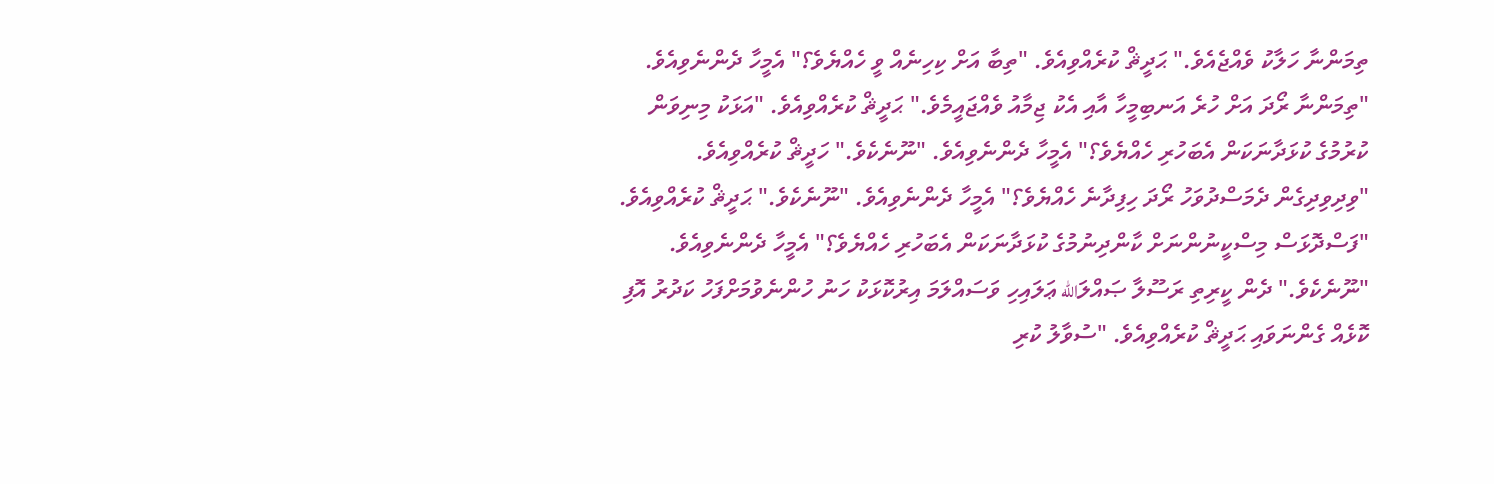ތިމަންނާ ހަލާކު ވެއްޖެއެވެ." ޙަދީޘް ކުރެއްވިއެވެ. "ތިބާ އަށް ކިހިނެއް ވީ ހެއްޔެވެ؟" އެމީހާ ދެންނެވިއެވެ. "ތިމަންނާ ރޯދަ އަށް ހުރެ އަނބިމީހާ އާއި އެކު ޖިމާއު ވެއްޖައީމެވެ." ޙަދީޘް ކުރެއްވިއެވެ. "އަޅަކު މިނިވަން ކުރުމުގެ ކުޅަދާނަކަން އެބަހުރި ހެއްޔެވެ؟" އެމީހާ ދެންނެވިއެވެ. "ނޫނެކެވެ." ހަދީޘް ކުރެއްވިއެވެ. "ވިދިވިދިގެން ދެމަސްދުވަހު ރޯދަ ހިފިދާނެ ހެއްޔެވެ؟" އެމީހާ ދެންނެވިއެވެ. "ނޫނެކެވެ." ޙަދީޘް ކުރެއްވިއެވެ. "ފަސްދޮޅަސް މިސްކީނުންނަށް ކާންދިނުމުގެ ކުޅަދާނަކަން އެބަހުރި ހެއްޔެވެ؟" އެމީހާ ދެންނެވިއެވެ. "ނޫނެކެވެ." ދެން ކީރިތި ރަސޫލާ ޞައްލަالله ޢަލައިހި ވަސައްލަމަ އިރުކޮޅަކު ހަނު ހުންނެވުމަށްފަހު ކަދުރު އޮފި ކޮޅެއް ގެންނަވައި ޙަދީޘް ކުރެއްވިއެވެ. "ސުވާލު ކުރި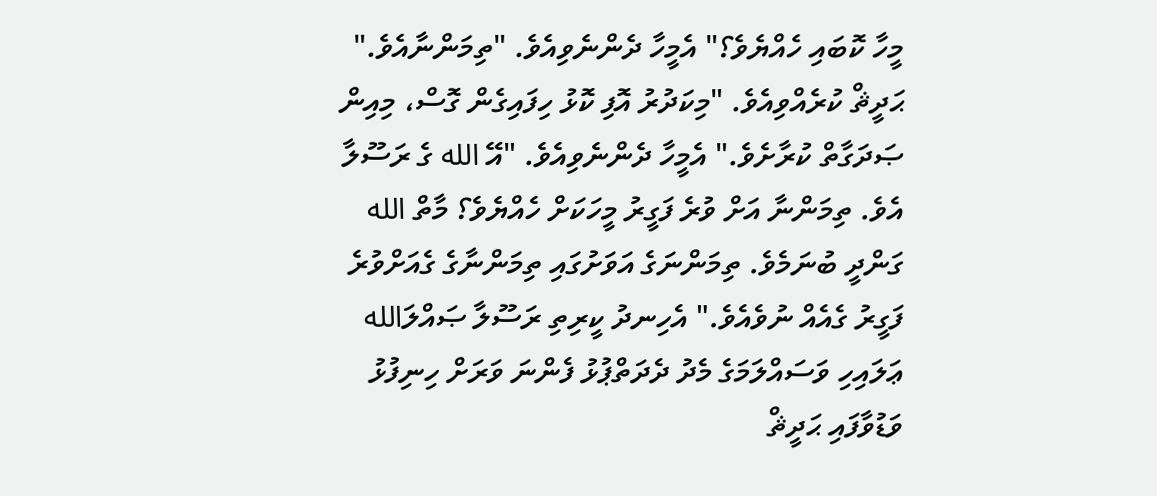މީހާ ކޮބައި ހެއްޔެވެ؟" އެމީހާ ދެންނެވިއެވެ. "ތިމަންނާއެވެ." ޙަދީޘް ކުރެއްވިއެވެ. "މިކަދުރު އޮފި ކޮޅު ހިފައިގެން ގޮސް، މިއިން ޞަދަގާތް ކުރާށެވެ." އެމީހާ ދެންނެވިއެވެ. "އޭ الله ގެ ރަސޫލާ އެވެ. ތިމަންނާ އަށް ވުރެ ފަގީރު މީހަކަށް ހެއްޔެވެ؟ މާތް الله ގަންދީ ބުނަމެވެ. ތިމަންނަގެ އަވަށުގައި ތިމަންނާގެ ގެއަށްވުރެ ފަގީރު ގެއެއް ނުވެއެވެ." އެހިނދު ކީރިތި ރަސޫލާ ޞައްލަالله ޢަލައިހި ވަސައްލަމަގެ މެދު ދެދަތްޕުޅު ފެންނަ ވަރަށް ހިނިފުޅު ވަޑުވާފައި ޙަދީޘް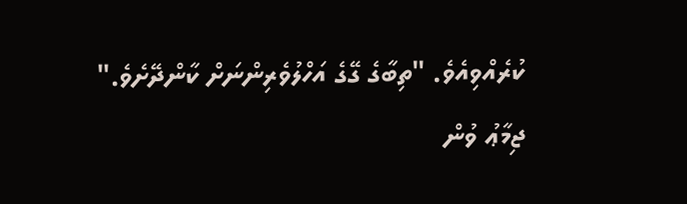ކުރެއްވިއެވެ. "ތިބާގެ ގޭގެ އަހްލުވެރިންނަށް ކާންދޭށެވެ."
ޖިމާޢު ވުން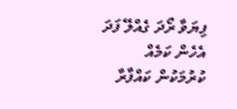ފިޔަވާ ރޯދަ ގެއްލޭ ފަދަ އެހެން ކަމެއް ކުރުމަކުން ކައްފާރާ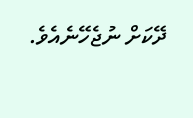ދޭކަށް ނުޖެހޭނެއެވެ.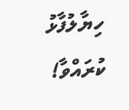ހިޔާލުފާޅު ކުރައްވާ!